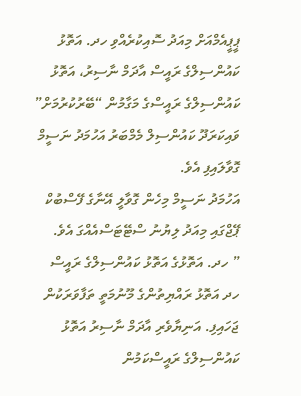ޕީޕީއެމްއަށް މިއަދު ސޮއިކުރެއްވި ހދ. އަތޮޅު ކައުންސިލްގެ ރައީސް އާދަމް ނާސިރު، އަތޮޅު ކައުންސިލްގެ ރައީސްގެ މަގާމުން “ބޭރުކުރުމަށް” ވައިކަރަދޫ ކައުންސިލް މެމްބަރު އަހުމަދު ނަސީމް ގޮވާލައިފި އެވެ.
އަހުމަދު ނަސީމް މިހެން ގޮވާލީ އޭނާގެ ފޭސްބުކް ޕޭޖްގައި މިއަދު ލިޔުނު ސްޓޭޓަސްއެއްގަ އެވެ.
” ހދ. އަތޮޅުގެ އަތޮޅު ކައުންސިލްގެ ރައީސް ހދ އަތޮޅު ރައްޔިތުންގެ މޫނުމަތީ ތަފާވަރަކުން ޖަހައިފި. އަނިޔާވެރި އާދަމް ނާސިރު އަތޮޅު ކައުންސިލްގެ ރައީސްކަމުން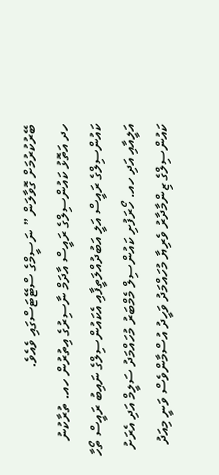ބޭރުކުރުމަށް ގޮވާލަން ” ނަސީމްގެ ސްޓޭޓަސްގައި ވެއެވެ.
ހދ އަތޮޅު ކައުންސިލްގެ ރައީސް އާދަމް ނާސިރުގެ އިތުރުން ހއ. ތުރާކުނު ކައުންސިލްގެ ރައީސް އަލީ އަބުދުއްލަތީފާއި އެކައުންސިލްގެ ނައިބު ރައީސް ތޯހާ އަލީއާއި އަދި ހއ. ހޯރަފުށި ކައުންސިލް މެމްބަރު މުހައްމަދު ސަލީމް އަދި އެރަށު ކައުންސިލްގެ ޒިންމާދާރު ވެރިޔާ މުހައްމަދު ވަހީދު އުސްމާންވެސް ވަނީ މިއަދު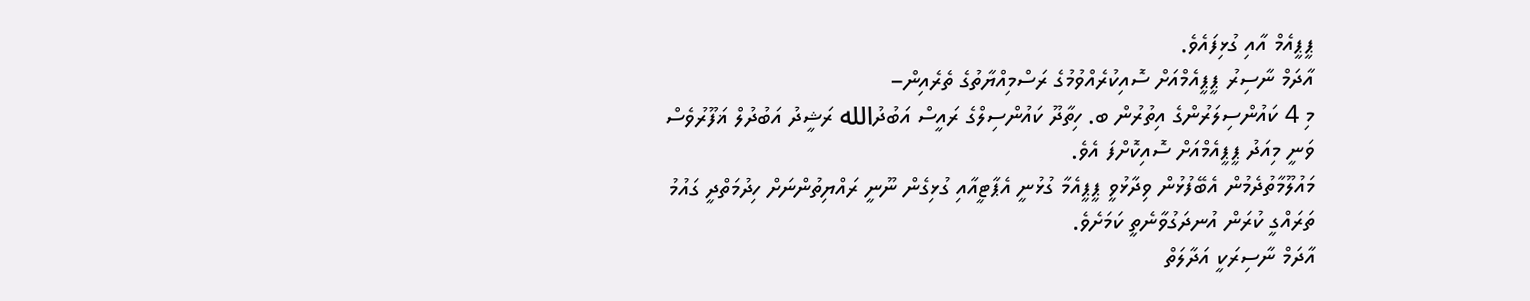ޕީޕީއެމް އާއި ގުޅިފައެވެ.
އާދަމް ނާސިރު ޕީޕީއެމްއަށް ސޮއިކުރެއްވުމުގެ ރަސްމިއްޔާތުގެ ތެރެއިން–
މި 4 ކައުންސިލަރުންގެ އިތުރުން ބ. ހިތާދޫ ކައުންސިލްގެ ރައީސް އަބުދުالله ރަޝީދު އަބުދުލް ޣަފޫރުވެސް ވަނީ މިއަދު ޕީޕީއެމްއަށް ސޮއިކޮށްފަ އެވެ.
މައުލޫމާތުދެމުން އެބޭފުޅުން ވިދާޅުވީ ޕީޕީއެމާ ގުޅުނީ އެޕާޓީއާއި ގުޅިގެން ނޫނީ ރައްޔިތުންނަށް ހިދުމަތްދީ ގައުމު ތަރައްގީ ކުރަން އުނދަގުވާނެތީ ކަމަށެވެ.
އާދަމް ނާސިރަކީ އަދާލަތް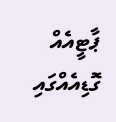ޕާޓީއެއް ގޮޑިއެއްގައި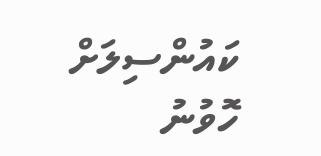ކައުންސިލަށް ހޮވުނު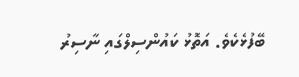ބޭފުޅެކެވެ. އަތޮޅު ކައުންސިލްގައި ނާސިރު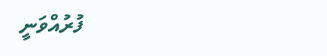ފުރުއްވަނީ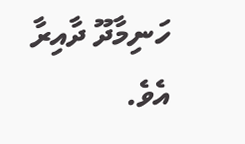ހަނިމާދޫ ދާއިރާ އެވެ.